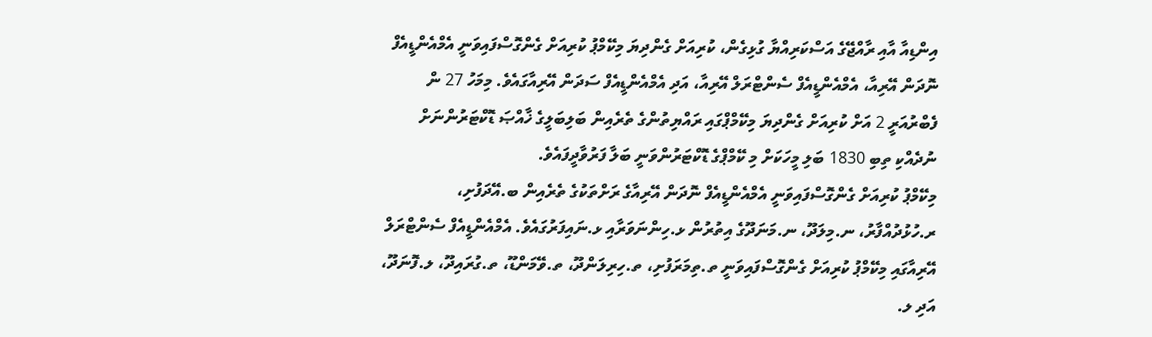އިންޑިއާ އާއި ރާއްޖޭގެ އަސްކަރިއްޔާ ގުޅިގެން، ކުރިއަށް ގެންދިޔަ މިކޭމްޕު ކުރިއަށް ގެންގޮސްފައިވަނީ އެމްއެންޑީއެފް ނޮދަން އޭރިއާ، އެމްއެންޑީއެފް ސެންޓްރަލް އޭރިއާ، އަދި އެމްއެންޑީއެފް ސަދަން އޭރިއާގައެވެ. މިމަހު 27 ން ފެބްރުއަރީ 2 އަށް ކުރިއަށް ގެންދިޔަ މިކޭމްޕްގައި ރައްޔިތުންގެ ތެރެއިން ބަލިބަލީގެ ޚާއްޞަ ޑޮކްޓަރުންނަށް ނުދެއްކި ތިބި 1830 ބަލި މީހަކަށް މި ކޭމްޕްގެ ޑޮކްޓަރުންވަނީ ބަލާ ފަރުވާދީފައެވެ.
މިކޭމްޕު ކުރިއަށް ގެންގޮސްފައިވަނީ އެމްއެންޑީއެފް ނޮދަން އޭރިއާގެ ރަށްތަކުގެ ތެރެއިން ބ.އޭދަފުށި، ރ.ހުޅުދުއްފާރު، ނ.މިލަދޫ، ނ.މަނަދޫގެ އިތުރުން ޅ.ހިންނަވަރާއި ޅ.ނައިފަރުގައެވެ. އެމްއެންޑީއެފް ސެންޓްރަލް އޭރިއާގައި މިކޭމްޕު ކުރިއަށް ގެންގޮސްފައިވަނީ ތ.ތިމަރަފުށި، ތ.ހިރިލަންދޫ، ތ.ވޭމަންޑޫ، ތ.ގުރައިދޫ، ލ.ފޮނަދޫ، އަދި ލ.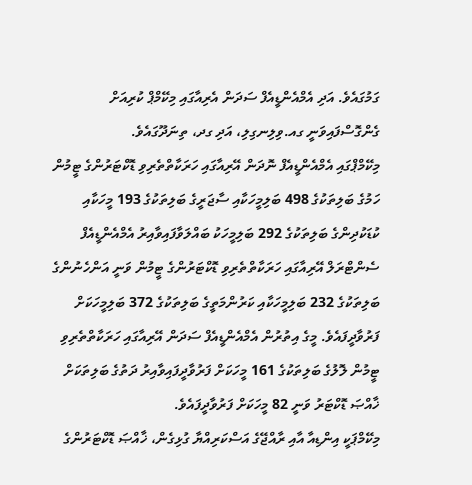ގަމުގައެވެ. އަދި އެމްއެންޑީއެފް ސަދަން އެރިއާގައި މިކޭމްޕް ކުރިއަށް ގެންގޮސްފައިވަނީ ގއ.ވިލިނގިލި، އަދި ގދ، ތިނަދޫގައެވެ.
މިކޭމްޕްގައި އެމްއެންޑީއެފް ނޮދަން އޭރިއާގައި ހަރަކާތްތެރިވި ޑޮކްޓަރުންގެ ޓީމުން ހަމުގެ ބަލިތަކުގެ 498 ބަލިމީހަކާއި ސާޖަރީގެ ބަލިތަކުގެ 193 މީހަކާއި ކުޑަކުދިންގެ ބަލިތަކުގެ 292 ބަލިމީހަކު ބައްލަވާފައިވާއިރު އެމްއެންޑީއެފް ސެންޓްރަލް އޭރިއާގައި ހަރަކާތްތެރިވި ޑޮކްޓަރުންގެ ޓީމުން ވަނީ އަންހެނުންގެ ބަލިތަކުގެ 232 ބަލިމީހަކާއި ކަރުންމަތީގެ ބަލިތަކުގެ 372 ބަލިމީހަކަށް ފަރުވާދީފައެވެ. މީގެ އިތުރުން އެމްއެންޑީއެފް ސަދަން އޭރިއާގައި ހަރަކާތްތެރިވި ޓީމުން ލޮލުގެ ބަލިތަކުގެ 161 މީހަކަށް ފަރުވާދީފައިވާއިރު ދަތުގެ ބަލިތަކަށް ޚާއްޞަ ޑޮކްޓަރު ވަނީ 82 މީހަކަށް ފަރުވާދީފައެވެ.
މިކޭމްޕަކީ އިންޑިއާ އާއި ރާއްޖޭގެ އަސްކަރިއްޔާ ގުޅިގެން، ޚާއްޞަ ޑޮކްޓަރުންގެ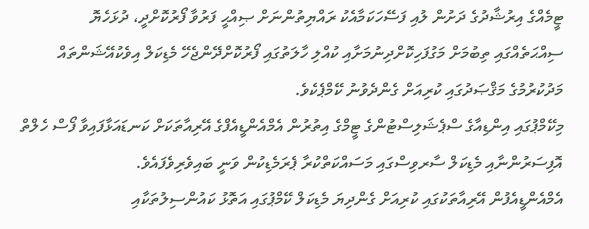ޓީމެއްގެ އިރުޝާދުގެ ދަށުން ލުއި ފަސޭހަކަމާއެކު ރައްޔިތުންނަށް ޞިއްޙީ ފަރުވާ ފޯރުކޮށްދީ، ދުޅަހެޔޮ ސިއްޙަތެއްގައި ތިބުމަށް މަގުފަހިކޮށްދިނުމަށާއި ކުއްލި ހާލަތުގައި ފޯރުކޮށްދޭންޖެހޭ މެޑިކަލް އިވެކުއޭޝަންތައް މަދުކުރުމުގެ މަޤްޞަދުގައި ކުރިއަށް ގެންދެވުނު ކޭމްޕެކެވެ.
މިކޭމްޕުގައި އިންޑިއާގެ ސްޕެޝަލިސްޓުންގެ ޓީމްގެ އިތުރުން އެމްއެންޑީއެފްގެ އޭރިއާތަކަށް ކަނޑައަޅާފައިވާ ފޯސް ހެލްތް އޮފިސަރުންނާއި މެޑިކަލް ސާރވިސްގައި މަސައްކަތްކުރާ ޕެރަމެޑިކުން ވަނީ ބައިވެރިވެފައެވެ.
އެމްއެންޑީއެފުން އޭރިއާތަކުގައި ކުރިއަށް ގެންދިޔަ މެޑިކަލް ކޭމްޕުގައި އަތޮޅު ކައުންސިލުތަކާއި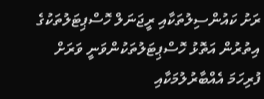ރަށު ކައުންސިލުތަކާއި ރީޖަނަލް ހޮސްޕިޓަލުތަކުގެ އިތުރުން އަތޮޅު ހޮސްޕިޓަލުތަކުންވަނީ ވަރަށް ފުރިހަމަ އެއްބާރުލުމަކާއި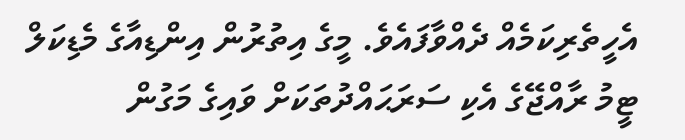އެހީތެރިކަމެއް ދެއްވާފައެވެ. މީގެ އިތުރުން އިންޑިއާގެ މެޑިކަލް ޓީމު ރާއްޖޭގެ އެކި ސަރަޙައްދުތަކަށް ވައިގެ މަގުން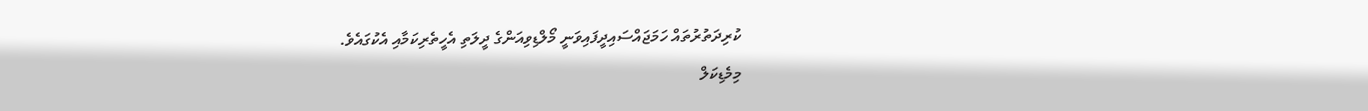ކުރިދަތުރުތައް ހަމަޖައްސައިދީފައިވަނީ މޯލްޑިވިއަންގެ ދީލަތި އެހީތެރިކަމާއި އެކުގައެވެ.
މިމެޑިކަލް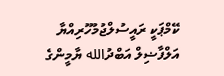ކޭމްޕަކީ ރައީސުލްޖުމުހޫރިއްޔާ އަލްފާޟިލް އަބްދުالله ޔާމީންގެ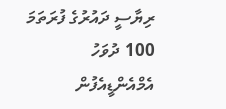ރިޔާސީ ދައުރުގެ ފުރަތަމަ 100 ދުވަހު އެމްއެންޑީއެފުން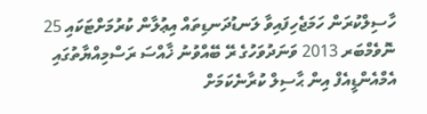ހާސިލްކުރަން ހަމަޖެހިފައިވާ ލަނޑުދަނޑިތައް އިޢުލާން ކުރުމަށްޓަކައި 25 ނޮވެމްބަރ 2013 ވަނަދުވަހުގެ ރޭ ބޭއްވުނު ޚާއްސަ ރަސްމިއްޔާތުގައި އެމްއެންޑީއެފް އިން ޙާސިލް ކުރާނެކަމަށް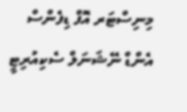މިނިސްޓަރ އޮފް ޑިފެންސް އެންޑް ނޭޝަނަލް ސެކިއުރިޓީ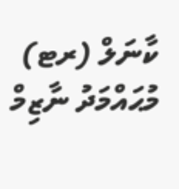ކާނަލް (ރޓ) މުޙައްމަދު ނާޒިމް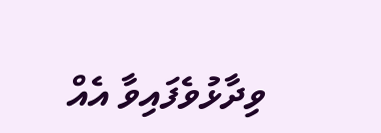ވިދާޅުވެފައިވާ އެއް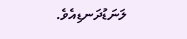ލަނަޑުދަނޑިއެވެ.